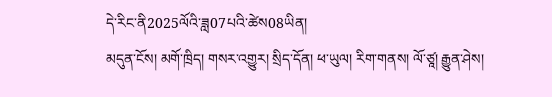དེ་རིང་ནི2025ལོའི་ཟླ07པའི་ཚེས08ཡིན།
མདུན་ངོས། མགོ་ཁྲིད། གསར་འགྱུར། སྲིད་དོན། ཕ་ཡུལ། རིག་གནས། ལོ་ཙཱ། རྒྱུན་ཤེས།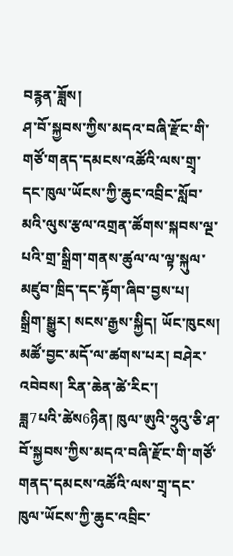བརྙན་ཟློས།
ཤ་བོ་སྐྱབས་ཀྱིས་མདའ་བཞི་རྫོང་གི་གཙོ་གནད་དམངས་འཚོའི་ལས་གྲྭ་དང་ཁུལ་ཡོངས་ཀྱི་ཆུང་འབྲིང་སློབ་མའི་ལུས་རྩལ་འགྲན་ཚོགས་སྐབས་ལྔ་པའི་གྲ་སྒྲིག་གནས་ཚུལ་ལ་ལྟ་སྐུལ་མཛུབ་ཁྲིད་དང་རྟོག་ཞིབ་བྱས་པ།
སྒྲིག་སྒྱུར། སངས་རྒྱས་སྐྱིད། ཡོང་ཁུངས། མཚོ་བྱང་མདོ་ལ་ཚགས་པར། བཤེར་འབེབས། རིན་ཆེན་ཚེ་རིང་།
ཟླ7པའི་ཚེས6ཉིན། ཁུལ་ཨུའི་ཧྲུའུ་ཅི་ཤ་བོ་སྐྱབས་ཀྱིས་མདའ་བཞི་རྫོང་གི་གཙོ་གནད་དམངས་འཚོའི་ལས་གྲྭ་དང་ཁུལ་ཡོངས་ཀྱི་ཆུང་འབྲིང་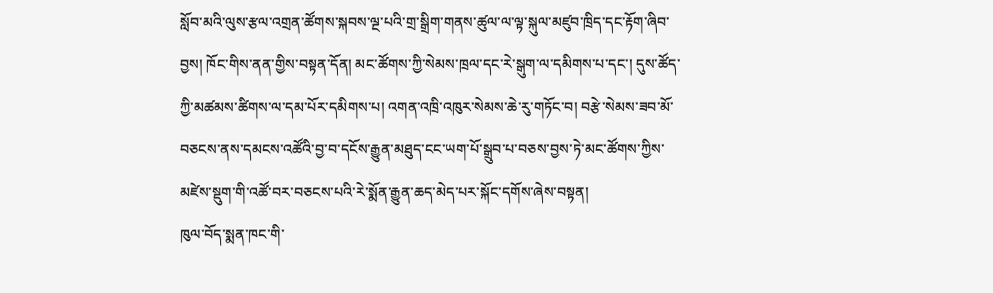སློབ་མའི་ལུས་རྩལ་འགྲན་ཚོགས་སྐབས་ལྔ་པའི་གྲ་སྒྲིག་གནས་ཚུལ་ལ་ལྟ་སྐུལ་མཛུབ་ཁྲིད་དང་རྟོག་ཞིབ་བྱས། ཁོང་གིས་ནན་གྱིས་བསྟན་དོན། མང་ཚོགས་ཀྱི་སེམས་ཁྲལ་དང་རེ་སྒུག་ལ་དམིགས་པ་དང་། དུས་ཚོད་ཀྱི་མཚམས་ཚིགས་ལ་དམ་པོར་དམིགས་པ། འགན་འཁྲི་འཁུར་སེམས་ཆེ་རུ་གཏོང་བ། བརྩེ་སེམས་ཟབ་མོ་བཅངས་ནས་དམངས་འཚོའི་བྱ་བ་དངོས་རྒྱུན་མཐུད་ངང་ཡག་པོ་སྒྲུབ་པ་བཅས་བྱས་ཏེ་མང་ཚོགས་ཀྱིས་མཛེས་སྡུག་གི་འཚོ་བར་བཅངས་པའི་རེ་སྨོན་རྒྱུན་ཆད་མེད་པར་སྐོང་དགོས་ཞེས་བསྟན།
ཁུལ་བོད་སྨན་ཁང་གི་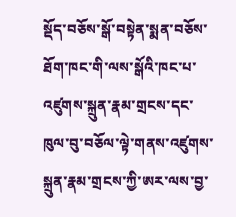སྡོད་བཅོས་སྒོ་བསྟེན་སྨན་བཅོས་ཐོག་ཁང་གི་ལས་སྒོའི་ཁང་པ་འཛུགས་སྐྲུན་རྣམ་གྲངས་དང་ཁུལ་བུ་བཅོལ་ལྟེ་གནས་འཛུགས་སྐྲུན་རྣམ་གྲངས་ཀྱི་ཨར་ལས་བྱ་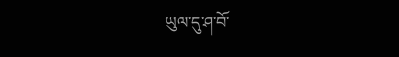ཡུལ་དུ་ཤ་བོ་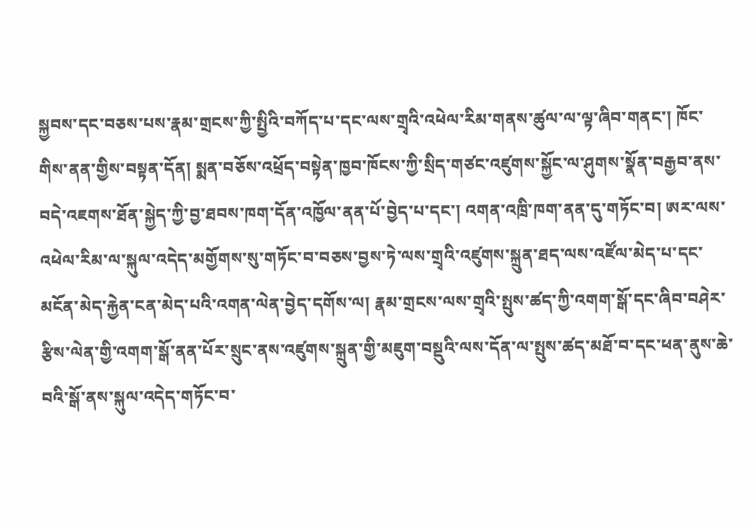སྐྱབས་དང་བཅས་པས་རྣམ་གྲངས་ཀྱི་སྤྱིའི་བཀོད་པ་དང་ལས་གྲྭའི་འཕེལ་རིམ་གནས་ཚུལ་ལ་ལྟ་ཞིབ་གནང་། ཁོང་གིས་ནན་གྱིས་བསྟན་དོན། སྨན་བཅོས་འཕྲོད་བསྟེན་ཁྱབ་ཁོངས་ཀྱི་སྲིད་གཙང་འཛུགས་སྐྱོང་ལ་ཤུགས་སྣོན་བརྒྱབ་ནས་བདེ་འཇགས་ཐོན་སྐྱེད་ཀྱི་བྱ་ཐབས་ཁག་དོན་འཁྱོལ་ནན་པོ་བྱེད་པ་དང་། འགན་འཁྲི་ཁག་ནན་དུ་གཏོང་བ། ཨར་ལས་འཕེལ་རིམ་ལ་སྐུལ་འདེད་མགྱོགས་སུ་གཏོང་བ་བཅས་བྱས་ཏེ་ལས་གྲྭའི་འཛུགས་སྐྲུན་ཐད་ལས་འཛོལ་མེད་པ་དང་མངོན་མེད་རྐྱེན་ངན་མེད་པའི་འགན་ལེན་བྱེད་དགོས་ལ། རྣམ་གྲངས་ལས་གྲྭའི་སྤུས་ཚད་ཀྱི་འགག་སྒོ་དང་ཞིབ་བཤེར་རྩིས་ལེན་གྱི་འགག་སྒོ་ནན་པོར་སྲུང་ནས་འཛུགས་སྐྲུན་གྱི་མཇུག་བསྡུའི་ལས་དོན་ལ་སྤུས་ཚད་མཐོ་བ་དང་ཕན་ནུས་ཆེ་བའི་སྒོ་ནས་སྐུལ་འདེད་གཏོང་བ་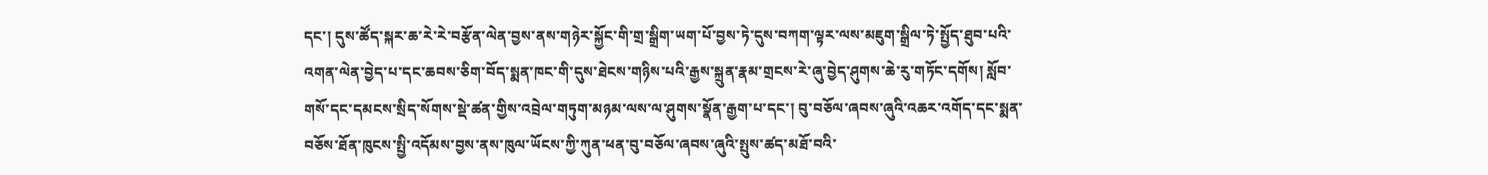དང་། དུས་ཚོད་སྐར་ཆ་རེ་རེ་བརྩོན་ལེན་བྱས་ནས་གཉེར་སྐྱོང་གི་གྲ་སྒྲིག་ཡག་པོ་བྱས་ཏེ་དུས་བཀག་ལྟར་ལས་མཇུག་སྒྲིལ་ཏེ་སྤྱོད་ཐུབ་པའི་འགན་ལེན་བྱེད་པ་དང་ཆབས་ཅིག་བོད་སྨན་ཁང་གི་དུས་ཐེངས་གཉིས་པའི་རྒྱས་སྐྲུན་རྣམ་གྲངས་རེ་ཞུ་བྱེད་ཤུགས་ཆེ་རུ་གཏོང་དགོས། སློབ་གསོ་དང་དམངས་སྲིད་སོགས་སྡེ་ཚན་གྱིས་འབྲེལ་གཏུག་མཉམ་ལས་ལ་ཤུགས་སྣོན་རྒྱག་པ་དང་། བུ་བཅོལ་ཞབས་ཞུའི་འཆར་འགོད་དང་སྨན་བཅོས་ཐོན་ཁུངས་སྤྱི་འདོམས་བྱས་ནས་ཁུལ་ཡོངས་ཀྱི་ཀུན་ཕན་བུ་བཅོལ་ཞབས་ཞུའི་སྤུས་ཚད་མཐོ་བའི་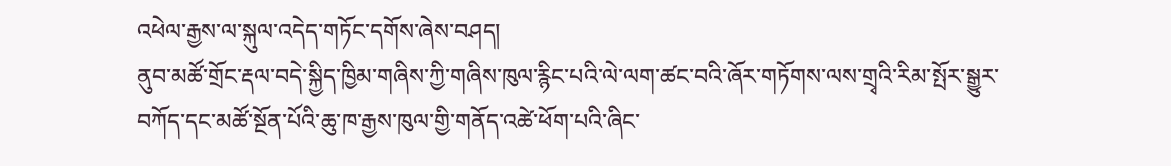འཕེལ་རྒྱས་ལ་སྐུལ་འདེད་གཏོང་དགོས་ཞེས་བཤད།
ནུབ་མཚོ་གྲོང་རྡལ་བདེ་སྐྱིད་ཁྱིམ་གཞིས་ཀྱི་གཞིས་ཁུལ་རྙིང་པའི་ལེ་ལག་ཚང་བའི་ཞོར་གཏོགས་ལས་གྲྭའི་རིམ་སྤོར་སྒྱུར་བཀོད་དང་མཚོ་སྔོན་པོའི་ཆུ་ཁ་རྒྱས་ཁུལ་གྱི་གནོད་འཚེ་ཕོག་པའི་ཞིང་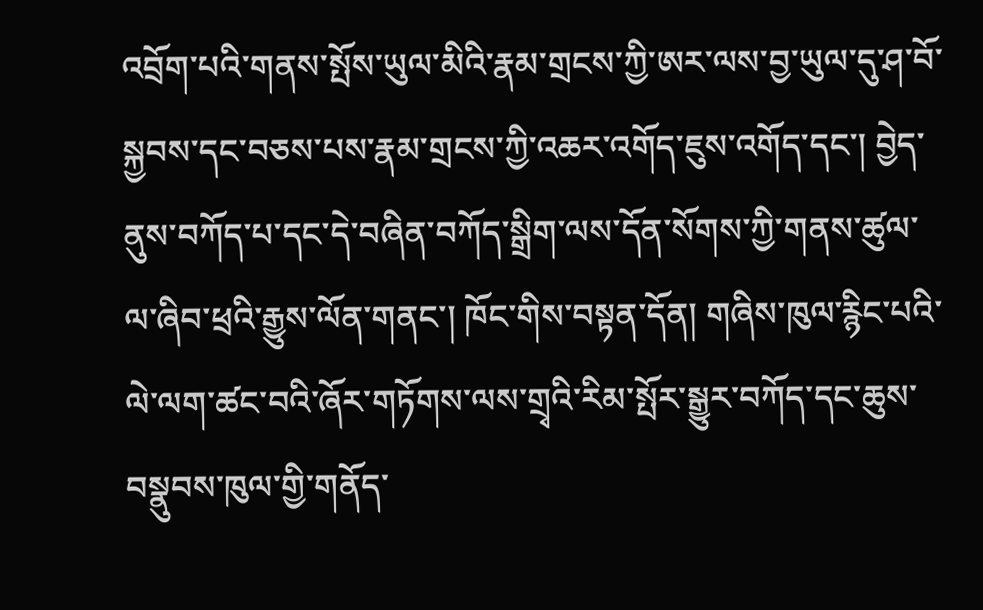འབྲོག་པའི་གནས་སྤོས་ཡུལ་མིའི་རྣམ་གྲངས་ཀྱི་ཨར་ལས་བྱ་ཡུལ་དུ་ཤ་བོ་སྐྱབས་དང་བཅས་པས་རྣམ་གྲངས་ཀྱི་འཆར་འགོད་ཇུས་འགོད་དང་། བྱེད་ནུས་བཀོད་པ་དང་དེ་བཞིན་བཀོད་སྒྲིག་ལས་དོན་སོགས་ཀྱི་གནས་ཚུལ་ལ་ཞིབ་ཕྲའི་རྒྱུས་ལོན་གནང་། ཁོང་གིས་བསྟན་དོན། གཞིས་ཁུལ་རྙིང་པའི་ལེ་ལག་ཚང་བའི་ཞོར་གཏོགས་ལས་གྲྭའི་རིམ་སྤོར་སྒྱུར་བཀོད་དང་ཆུས་བསྣུབས་ཁུལ་གྱི་གནོད་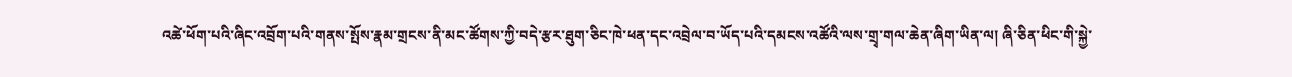འཚེ་ཕོག་པའི་ཞིང་འབྲོག་པའི་གནས་སྤོས་རྣམ་གྲངས་ནི་མང་ཚོགས་ཀྱི་བདེ་རྩར་ཐུག་ཅིང་ཁེ་ཕན་དང་འབྲེལ་བ་ཡོད་པའི་དམངས་འཚོའི་ལས་གྲྭ་གལ་ཆེན་ཞིག་ཡིན་ལ། ཞི་ཅིན་ཕིང་གི་སྐྱེ་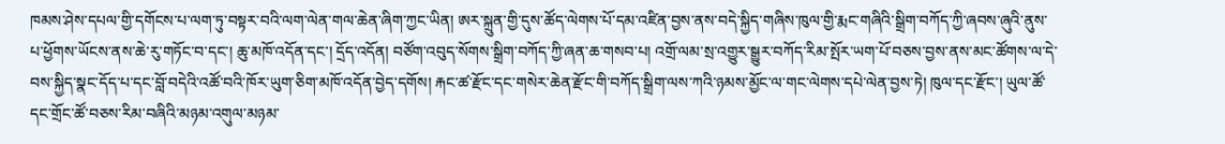ཁམས་ཤེས་དཔལ་གྱི་དགོངས་པ་ལག་ཏུ་བསྟར་བའི་ལག་ལེན་གལ་ཆེན་ཞིག་ཀྱང་ཡིན། ཨར་སྐྲུན་གྱི་དུས་ཚོད་ལེགས་པོ་དམ་འཛིན་བྱས་ནས་བདེ་སྐྱིད་གཞིས་ཁུལ་གྱི་རྨང་གཞིའི་སྒྲིག་བཀོད་ཀྱི་ཞབས་ཞུའི་ནུས་པ་ཕྱོགས་ཡོངས་ནས་ཆེ་རུ་གཏོང་བ་དང་། ཆུ་མཁོ་འདོན་དང་། དྲོད་འདོན། བཙོག་འབུད་སོགས་སྒྲིག་བཀོད་ཀྱི་ཞན་ཆ་གསབ་པ། འགྲོ་ལམ་སྲ་འགྱུར་སྒྱུར་བཀོད་རིམ་སྤོར་ཡག་པོ་བཅས་བྱས་ནས་མང་ཚོགས་ལ་དེ་བས་སྐྱིད་སྣང་དོད་པ་དང་བློ་བདེའི་འཚོ་བའི་ཁོར་ཡུག་ཅིག་མཁོ་འདོན་བྱེད་དགོས། རྐང་ཚ་རྫོང་དང་གསེར་ཆེན་རྫོང་གི་བཀོད་སྒྲིག་ལས་ཀའི་ཉམས་མྱོང་ལ་གང་ལེགས་དཔེ་ལེན་བྱས་ཏེ། ཁུལ་དང་རྫོང་། ཡུལ་ཚོ་དང་གྲོང་ཚོ་བཅས་རིམ་བཞིའི་མཉམ་འགུལ་མཉམ་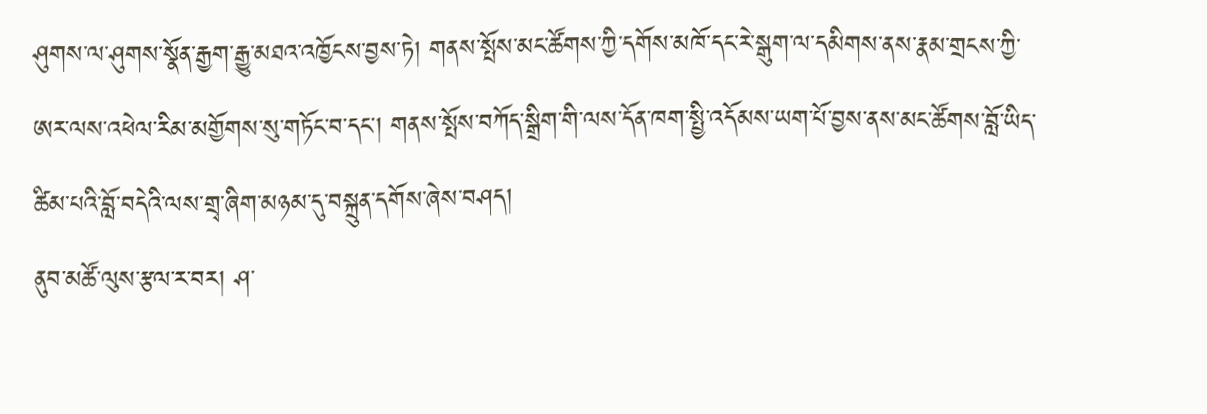ཤུགས་ལ་ཤུགས་སྣོན་རྒྱག་རྒྱུ་མཐའ་འཁྱོངས་བྱས་ཏེ། གནས་སྤོས་མང་ཚོགས་ཀྱི་དགོས་མཁོ་དང་རེ་སྒུག་ལ་དམིགས་ནས་རྣམ་གྲངས་ཀྱི་ཨར་ལས་འཕེལ་རིམ་མགྱོགས་སུ་གཏོང་བ་དང་། གནས་སྤོས་བཀོད་སྒྲིག་གི་ལས་དོན་ཁག་སྤྱི་འདོམས་ཡག་པོ་བྱས་ནས་མང་ཚོགས་བློ་ཡིད་ཚིམ་པའི་བློ་བདེའི་ལས་གྲྭ་ཞིག་མཉམ་དུ་བསྐྲུན་དགོས་ཞེས་བཤད།
ནུབ་མཚོ་ལུས་རྩལ་ར་བར། ཤ་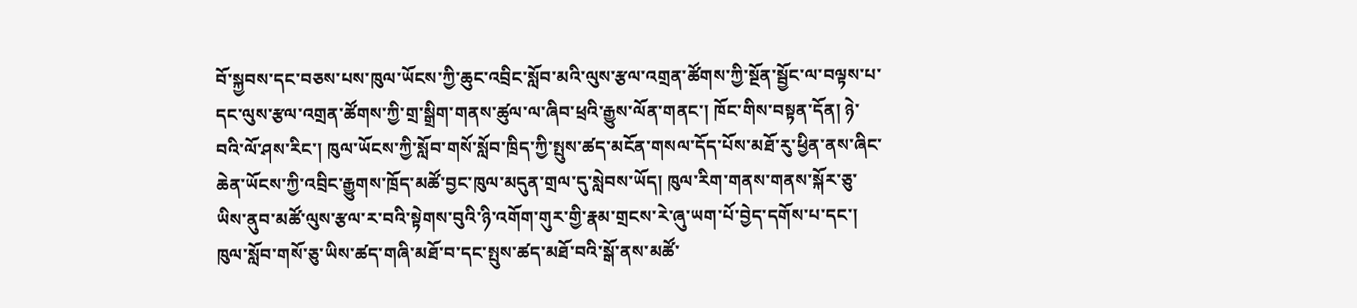བོ་སྐྱབས་དང་བཅས་པས་ཁུལ་ཡོངས་ཀྱི་ཆུང་འབྲིང་སློབ་མའི་ལུས་རྩལ་འགྲན་ཚོགས་ཀྱི་སྔོན་སྦྱོང་ལ་བལྟས་པ་དང་ལུས་རྩལ་འགྲན་ཚོགས་ཀྱི་གྲ་སྒྲིག་གནས་ཚུལ་ལ་ཞིབ་ཕྲའི་རྒྱུས་ལོན་གནང་། ཁོང་གིས་བསྟན་དོན། ཉེ་བའི་ལོ་ཤས་རིང་། ཁུལ་ཡོངས་ཀྱི་སློབ་གསོ་སློབ་ཁྲིད་ཀྱི་སྤུས་ཚད་མངོན་གསལ་དོད་པོས་མཐོ་རུ་ཕྱིན་ནས་ཞིང་ཆེན་ཡོངས་ཀྱི་འབྲིང་རྒྱུགས་ཁྲོད་མཚོ་བྱང་ཁུལ་མདུན་གྲལ་དུ་སླེབས་ཡོད། ཁུལ་རིག་གནས་གནས་སྐོར་ཅུ་ཡིས་ནུབ་མཚོ་ལུས་རྩལ་ར་བའི་སྟེགས་བུའི་ཉི་འགོག་གུར་གྱི་རྣམ་གྲངས་རེ་ཞུ་ཡག་པོ་བྱེད་དགོས་པ་དང་། ཁུལ་སློབ་གསོ་ཅུ་ཡིས་ཚད་གཞི་མཐོ་བ་དང་སྤུས་ཚད་མཐོ་བའི་སྒོ་ནས་མཚོ་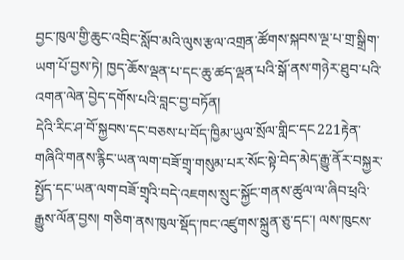བྱང་ཁུལ་གྱི་ཆུང་འབྲིང་སློབ་མའི་ལུས་རྩལ་འགྲན་ཚོགས་སྐབས་ལྔ་པ་གྲ་སྒྲིག་ཡག་པོ་བྱས་ཏེ། ཁྱད་ཆོས་ལྡན་པ་དང་ཆུ་ཚད་ལྡན་པའི་སྒོ་ནས་གཉེར་ཐུབ་པའི་འགན་ལེན་བྱེད་དགོས་པའི་བླང་བྱ་བཏོན།
དེའི་རིང་ཤ་བོ་སྐྱབས་དང་བཅས་པ་བོད་ཁྱིམ་ཡུལ་སྲོལ་གླིང་དང221རྟེན་གཞིའི་གནས་རྙིང་ཡན་ལག་བཟོ་གྲྭ་གསུམ་པར་སོང་སྟེ་བེད་མེད་རྒྱུ་ནོར་བསྐྱར་སྤྱོད་དང་ཡན་ལག་བཟོ་གྲྭའི་བདེ་འཇགས་སྲུང་སྐྱོང་གནས་ཚུལ་ལ་ཞིབ་ཕྲའི་རྒྱུས་ལོན་བྱས། གཅིག་ནས་ཁུལ་སྡོད་ཁང་འཛུགས་སྐྲུན་ཅུ་དང་། ལས་ཁུངས་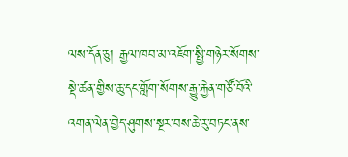ལས་དོན་ཅུ། རྒྱལ་ཁབ་མ་འཇོག་སྤྱི་གཉེར་སོགས་སྡེ་ཚན་གྱིས་ཆུ་དང་གློག་སོགས་རྒྱུ་རྐྱེན་གཙོ་བོའི་འགན་ལེན་བྱེད་ཤུགས་སྔར་བས་ཆེ་རུ་བཏང་ནས་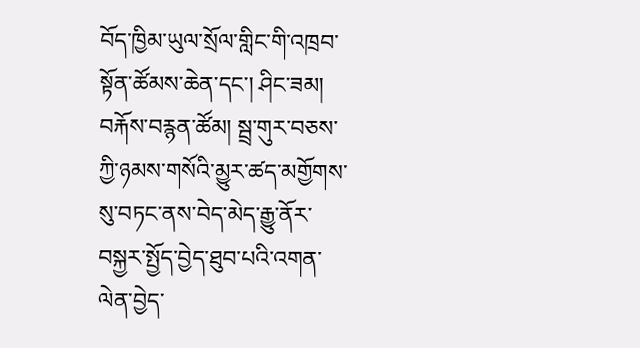བོད་ཁྱིམ་ཡུལ་སྲོལ་གླིང་གི་འཁྲབ་སྟོན་ཚོམས་ཆེན་དང་། ཤིང་ཟམ། བརྐོས་བརྙན་ཚོམ། སྦྲ་གུར་བཅས་ཀྱི་ཉམས་གསོའི་མྱུར་ཚད་མགྱོགས་སུ་བཏང་ནས་བེད་མེད་རྒྱུ་ནོར་བསྐྱར་སྤྱོད་བྱེད་ཐུབ་པའི་འགན་ལེན་བྱེད་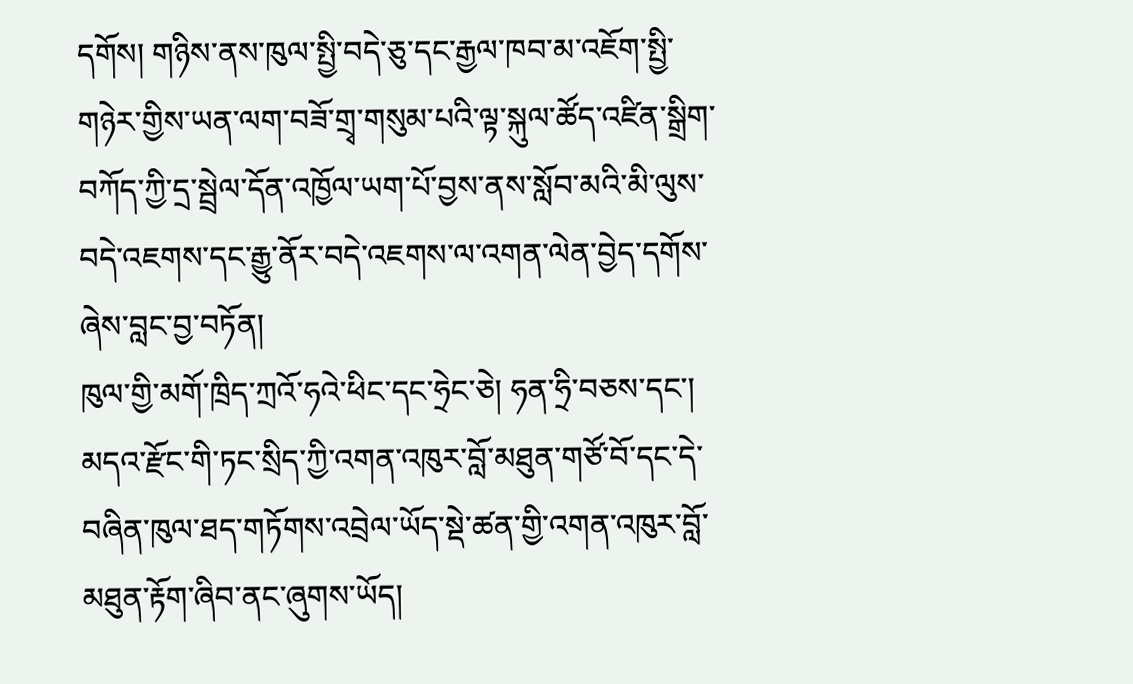དགོས། གཉིས་ནས་ཁུལ་སྤྱི་བདེ་ཅུ་དང་རྒྱལ་ཁབ་མ་འཇོག་སྤྱི་གཉེར་གྱིས་ཡན་ལག་བཟོ་གྲྭ་གསུམ་པའི་ལྟ་སྐུལ་ཚོད་འཛིན་སྒྲིག་བཀོད་ཀྱི་དྲ་སྦྲེལ་དོན་འཁྱོལ་ཡག་པོ་བྱས་ནས་སློབ་མའི་མི་ལུས་བདེ་འཇགས་དང་རྒྱུ་ནོར་བདེ་འཇགས་ལ་འགན་ལེན་བྱེད་དགོས་ཞེས་བླང་བྱ་བཏོན།
ཁུལ་གྱི་མགོ་ཁྲིད་ཀྲའོ་ཧའེ་ཕིང་དང་ཧྲེང་ཅེ། ཧན་ཧྲི་བཅས་དང་། མདའ་རྫོང་གི་ཏང་སྲིད་ཀྱི་འགན་འཁུར་བློ་མཐུན་གཙོ་བོ་དང་དེ་བཞིན་ཁུལ་ཐད་གཏོགས་འབྲེལ་ཡོད་སྡེ་ཚན་གྱི་འགན་འཁུར་བློ་མཐུན་རྟོག་ཞིབ་ནང་ཞུགས་ཡོད།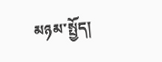མཉམ་སྤྱོད།